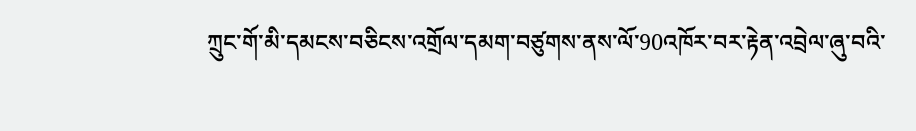ཀྲུང་གོ་མི་དམངས་བཅིངས་འགྲོལ་དམག་བཙུགས་ནས་ལོ་90འཁོར་བར་རྟེན་འབྲེལ་ཞུ་བའི་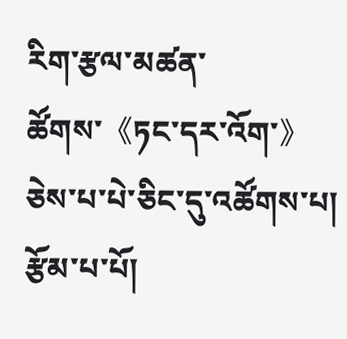རིག་རྩལ་མཚན་ཚོགས་《ཏང་དར་འོག་》ཅེས་པ་པེ་ཅིང་དུ་འཚོགས་པ།
རྩོམ་པ་པོ།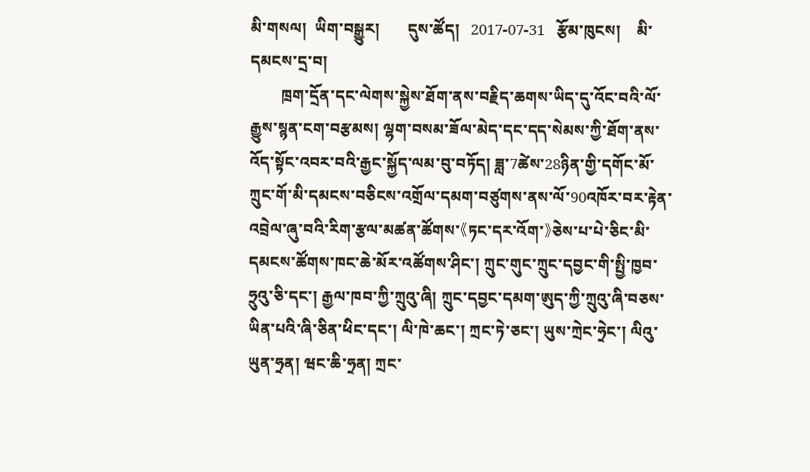མི་གསལ།  ཡིག་བསྒྱུར།       དུས་ཚོད།   2017-07-31   རྩོམ་ཁུངས།    མི་དམངས་དྲ་བ།
        ཁྲག་དྲོན་དང་ལེགས་སྐྱེས་ཐོག་ནས་བརྗིད་ཆགས་ཡིད་དུ་འོང་བའི་ལོ་རྒྱུས་སྙན་ངག་བརྩམས། ལྷག་བསམ་ཟོལ་མེད་དང་དད་སེམས་ཀྱི་ཐོག་ནས་འོད་སྟོང་འབར་བའི་རྒྱང་སྐྱོད་ལམ་བུ་བཏོད། ཟླ་7ཚེས་28ཉིན་གྱི་དགོང་མོ་ཀྲུང་གོ་མི་དམངས་བཅིངས་འགྲོལ་དམག་བཙུགས་ནས་ལོ་90འཁོར་བར་རྟེན་འབྲེལ་ཞུ་བའི་རིག་རྩལ་མཚན་ཚོགས་《ཏང་དར་འོག་》ཅེས་པ་པེ་ཅིང་མི་དམངས་ཚོགས་ཁང་ཆེ་མོར་འཚོགས་ཤིང་། ཀྲུང་གུང་ཀྲུང་དབྱང་གི་སྤྱི་ཁྱབ་ཧྲུའུ་ཅི་དང་། རྒྱལ་ཁབ་ཀྱི་ཀྲུའུ་ཞི། ཀྲུང་དབྱང་དམག་ཨུད་ཀྱི་ཀྲུའུ་ཞི་བཅས་ཡིན་པའི་ཞི་ཅིན་ཕིང་དང་། ལི་ཁེ་ཆང་། ཀྲང་ཏེ་ཅང་། ཡུས་ཀྲེང་ཧྲེང་། ལིའུ་ཡུན་ཧྲན། ཝང་ཆི་ཧྲན། ཀྲང་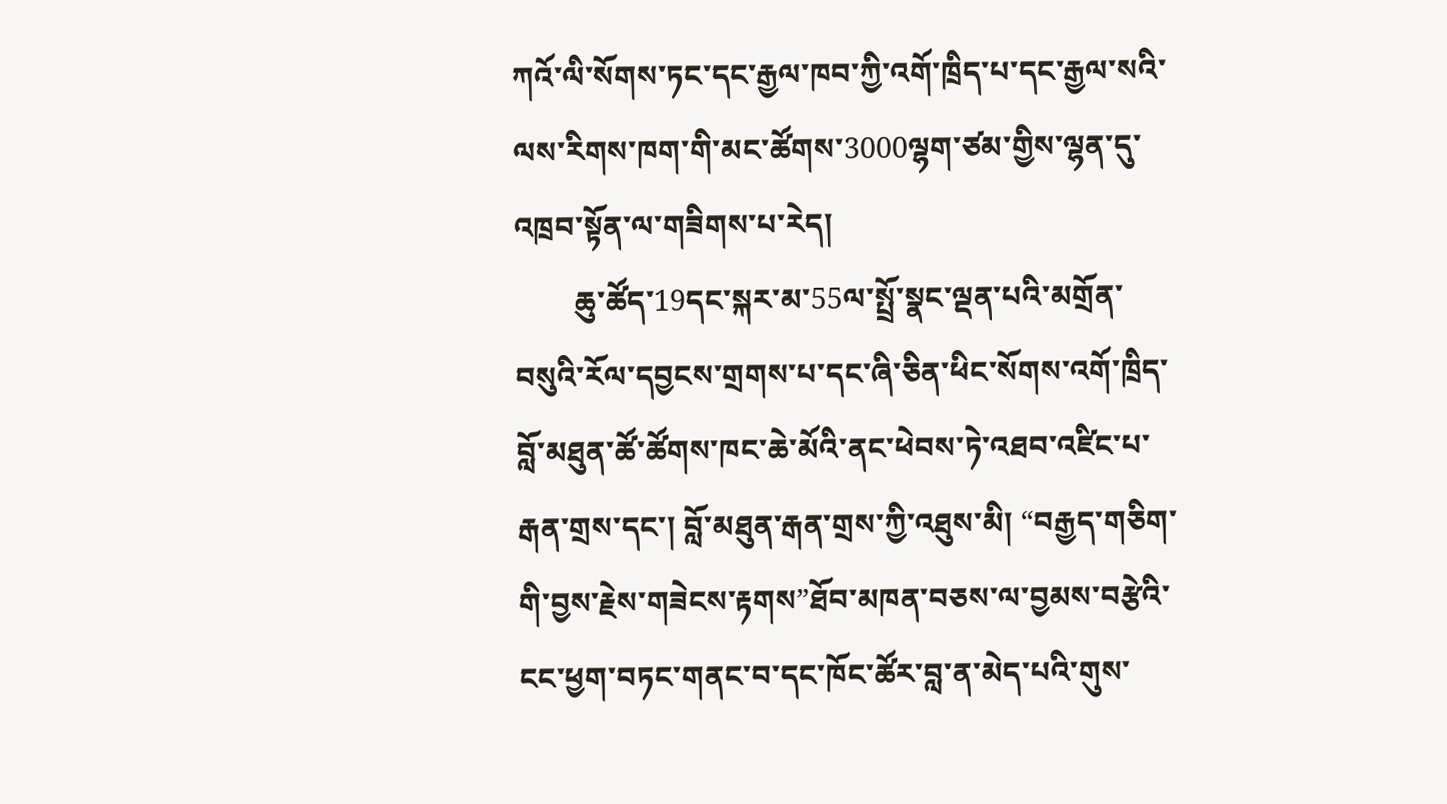ཀའོ་ལི་སོགས་ཏང་དང་རྒྱལ་ཁབ་ཀྱི་འགོ་ཁྲིད་པ་དང་རྒྱལ་སའི་ལས་རིགས་ཁག་གི་མང་ཚོགས་3000ལྷག་ཙམ་གྱིས་ལྷན་དུ་འཁྲབ་སྟོན་ལ་གཟིགས་པ་རེད།
        ཆུ་ཚོད་19དང་སྐར་མ་55ལ་སྤྲོ་སྣང་ལྡན་པའི་མགྲོན་བསུའི་རོལ་དབྱངས་གྲགས་པ་དང་ཞི་ཅིན་ཕིང་སོགས་འགོ་ཁྲིད་བློ་མཐུན་ཚོ་ཚོགས་ཁང་ཆེ་མོའི་ནང་ཕེབས་ཏེ་འཐབ་འཛིང་པ་རྒན་གྲས་དང་། བློ་མཐུན་རྒན་གྲས་ཀྱི་འཐུས་མི། “བརྒྱད་གཅིག་གི་བྱས་རྗེས་གཟེངས་རྟགས”ཐོབ་མཁན་བཅས་ལ་བྱམས་བརྩེའི་ངང་ཕྱག་བཏང་གནང་བ་དང་ཁོང་ཚོར་བླ་ན་མེད་པའི་གུས་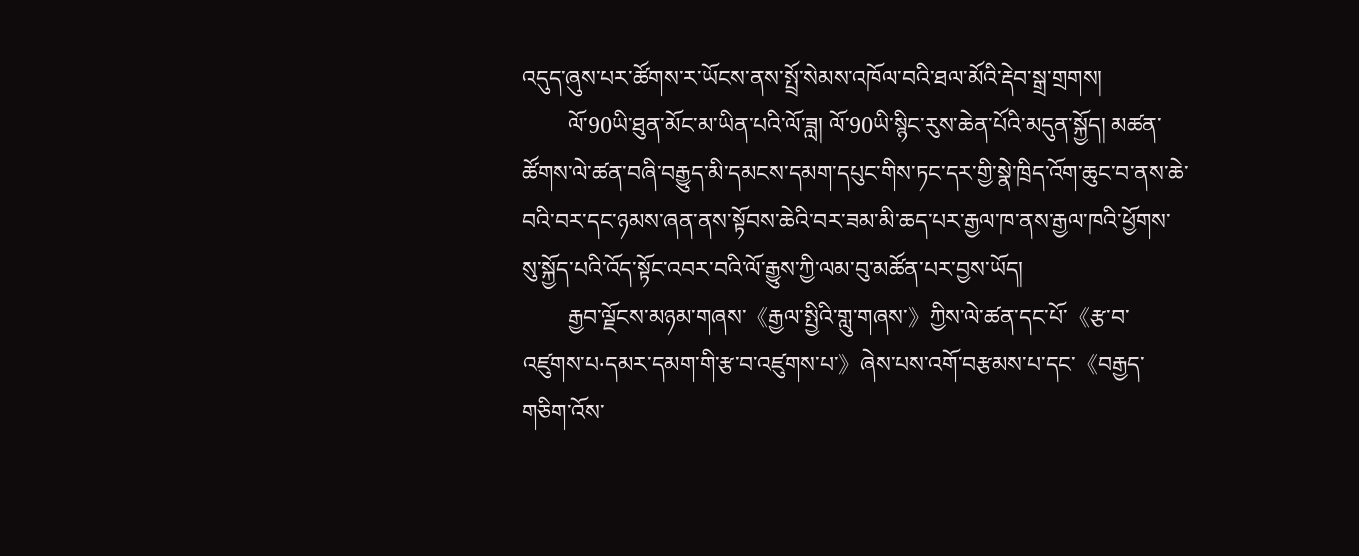འདུད་ཞུས་པར་ཚོགས་ར་ཡོངས་ནས་སྤྲོ་སེམས་འཁོལ་བའི་ཐལ་མོའི་རྡེབ་སྒྲ་གྲགས།
        ལོ་90ཡི་ཐུན་མོང་མ་ཡིན་པའི་ལོ་ཟླ། ལོ་90ཡི་སྙིང་རུས་ཆེན་པོའི་མདུན་སྐྱོད། མཚན་ཚོགས་ལེ་ཚན་བཞི་བརྒྱུད་མི་དམངས་དམག་དཔུང་གིས་ཏང་དར་གྱི་སྣེ་ཁྲིད་འོག་ཆུང་བ་ནས་ཆེ་བའི་བར་དང་ཉམས་ཞན་ནས་སྟོབས་ཆེའི་བར་ཟམ་མི་ཆད་པར་རྒྱལ་ཁ་ནས་རྒྱལ་ཁའི་ཕྱོགས་སུ་སྐྱོད་པའི་འོད་སྟོང་འབར་བའི་ལོ་རྒྱུས་ཀྱི་ལམ་བུ་མཚོན་པར་བྱས་ཡོད།
        རྒྱབ་ལྗོངས་མཉམ་གཞས་《རྒྱལ་སྤྱིའི་གླུ་གཞས་》ཀྱིས་ལེ་ཚན་དང་པོ་《རྩ་བ་འཛུགས་པ·དམར་དམག་གི་རྩ་བ་འཛུགས་པ་》ཞེས་པས་འགོ་བརྩམས་པ་དང་《བརྒྱད་གཅིག་འོས་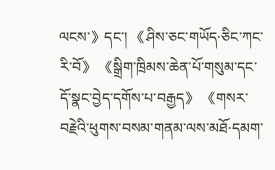ལངས་》དང་། 《ཤིས་ཅང་གཡོད·ཅིང་ཀང་རི་བོ》 《སྒྲིག་ཁྲིམས་ཆེན་པོ་གསུམ་དང་དོ་སྣང་བྱེད་དགོས་པ་བརྒྱད》 《གསར་བརྗེའི་ཕུགས་བསམ་གནམ་ལས་མཐོ·དམག་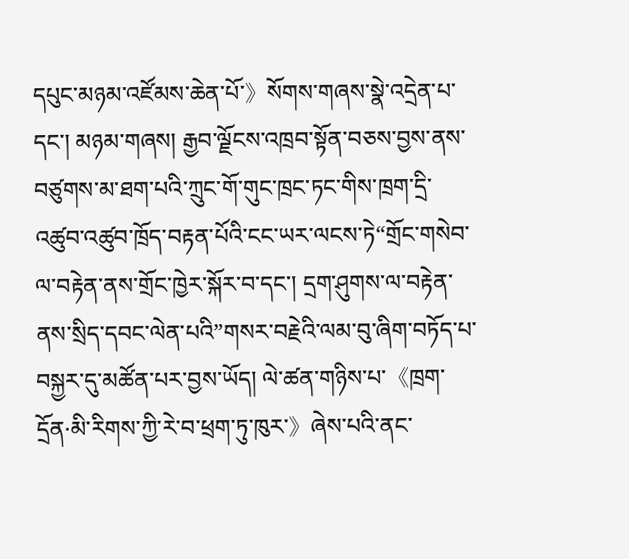དཔུང་མཉམ་འཛོམས་ཆེན་པོ་》སོགས་གཞས་སྣེ་འདྲེན་པ་དང་། མཉམ་གཞས། རྒྱབ་ལྗོངས་འཁྲབ་སྟོན་བཅས་བྱས་ནས་བཙུགས་མ་ཐག་པའི་ཀྲུང་གོ་གུང་ཁྲང་ཏང་གིས་ཁྲག་དྲི་འཚུབ་འཚུབ་ཁྲོད་བརྟན་པོའི་ངང་ཡར་ལངས་ཏེ“གྲོང་གསེབ་ལ་བརྟེན་ནས་གྲོང་ཁྱེར་སྐོར་བ་དང་། དྲག་ཤུགས་ལ་བརྟེན་ནས་སྲིད་དབང་ལེན་པའི”གསར་བརྗེའི་ལམ་བུ་ཞིག་བཏོད་པ་བསྐྱར་དུ་མཚོན་པར་བྱས་ཡོད། ལེ་ཚན་གཉིས་པ་《ཁྲག་དྲོན·མི་རིགས་ཀྱི་རེ་བ་ཕྲག་ཏུ་ཁུར་》ཞེས་པའི་ནང་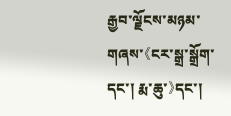རྒྱབ་ལྗོངས་མཉམ་གཞས་《ངར་སྒྲ་སྒྲོག་དང་། རྨ་ཆུ་》དང་།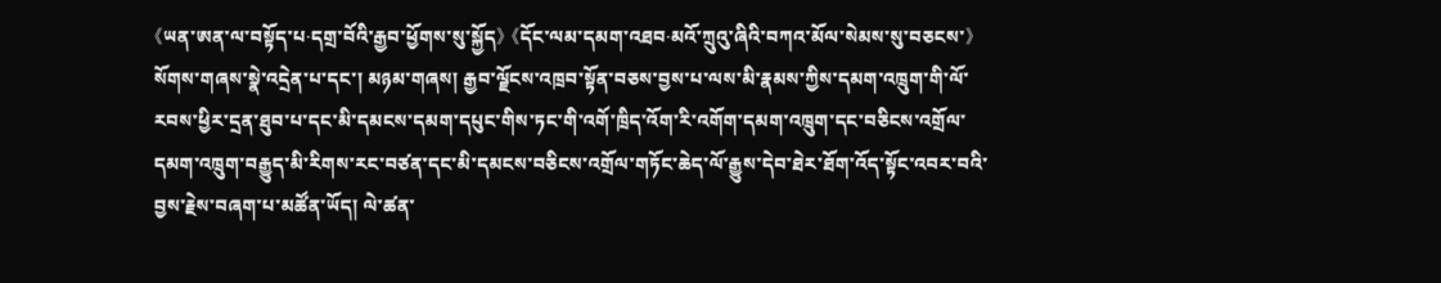《ཡན་ཨན་ལ་བསྟོད་པ·དགྲ་བོའི་རྒྱབ་ཕྱོགས་སུ་སྐྱོད》 《དོང་ལམ་དམག་འཐབ·མའོ་ཀྲུའུ་ཞིའི་བཀའ་མོལ་སེམས་སུ་བཅངས་》སོགས་གཞས་སྣེ་འདྲེན་པ་དང་། མཉམ་གཞས། རྒྱབ་ལྗོངས་འཁྲབ་སྟོན་བཅས་བྱས་པ་ལས་མི་རྣམས་ཀྱིས་དམག་འཁྲུག་གི་ལོ་རབས་ཕྱིར་དྲན་ཐུབ་པ་དང་མི་དམངས་དམག་དཔུང་གིས་ཏང་གི་འགོ་ཁྲིད་འོག་རི་འགོག་དམག་འཁྲུག་དང་བཅིངས་འགྲོལ་དམག་འཁྲུག་བརྒྱུད་མི་རིགས་རང་བཙན་དང་མི་དམངས་བཅིངས་འགྲོལ་གཏོང་ཆེད་ལོ་རྒྱུས་དེབ་ཐེར་ཐོག་འོད་སྟོང་འབར་བའི་བྱས་རྗེས་བཞག་པ་མཚོན་ཡོད། ལེ་ཚན་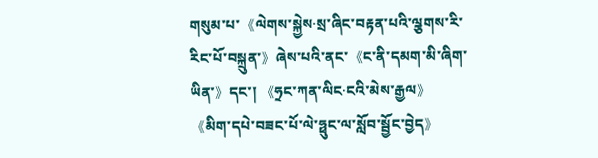གསུམ་པ་《ལེགས་སྐྱེས·སྲ་ཞིང་བརྟན་པའི་ལྕགས་རི་རིང་པོ་བསྐྲུན་》ཞེས་པའི་ནང་《ང་ནི་དམག་མི་ཞིག་ཡིན་》དང་། 《ཧྲང་ཀན་ལིང·ངའི་མེས་རྒྱལ》 《མིག་དཔེ་བཟང་པོ་ལེ་ཧྥུང་ལ་སློབ་སྦྱོང་བྱེད》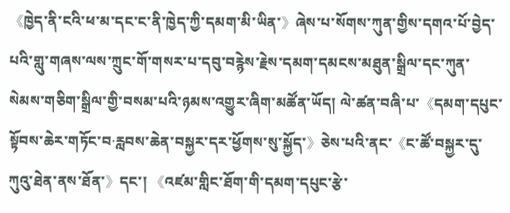《ཁྱེད་ནི་ངའི་ཕ་མ་དང་ང་ནི་ཁྱེད་ཀྱི་དམག་མི་ཡིན་》ཞེས་པ་སོགས་ཀུན་གྱིས་དགའ་པོ་བྱེད་པའི་གླུ་གཞས་ལས་ཀྲུང་གོ་གསར་པ་དབུ་བརྙེས་རྗེས་དམག་དམངས་མཐུན་སྒྲིལ་དང་ཀུན་སེམས་གཅིག་སྒྲིལ་གྱི་བསམ་པའི་ཉམས་འགྱུར་ཞིག་མཚོན་ཡོད། ལེ་ཚན་བཞི་པ་《དམག་དཔུང་སྟོབས་ཆེར་གཏོང་བ·རླབས་ཆེན་བསྐྱར་དར་ཕྱོགས་སུ་སྐྱོད་》ཅེས་པའི་ནང་《ང་ཚོ་བསྐྱར་དུ་ཀུའུ་ཐེན་ནས་ཐོན་》དང་། 《འཛམ་གླིང་ཐོག་གི་དམག་དཔུང་རྩེ་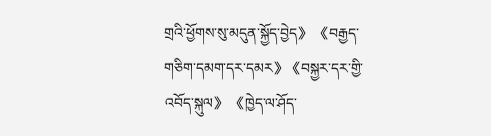གྲའི་ཕྱོགས་སུ་མདུན་སྐྱོད་བྱེད》 《བརྒྱད་གཅིག་དམག་དར་དམར》《བསྐྱར་དར་གྱི་འབོད་སྐུལ》 《ཁྱེད་ལ་ཤོད་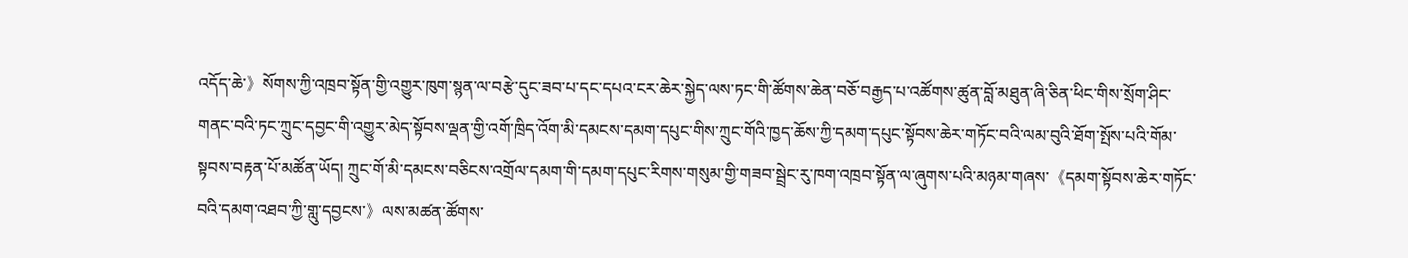འདོད་ཆེ་》སོགས་ཀྱི་འཁྲབ་སྟོན་གྱི་འགྱུར་ཁུག་སྙན་ལ་བརྩེ་དུང་ཟབ་པ་དང་དཔའ་ངར་ཆེར་སྐྱེད་ལས་ཏང་གི་ཚོགས་ཆེན་བཅོ་བརྒྱད་པ་འཚོགས་ཚུན་བློ་མཐུན་ཞི་ཅིན་ཕིང་གིས་སྲོག་ཤིང་གནང་བའི་ཏང་ཀྲུང་དབྱང་གི་འགྱུར་མེད་སྟོབས་ལྡན་གྱི་འགོ་ཁྲིད་འོག་མི་དམངས་དམག་དཔུང་གིས་ཀྲུང་གོའི་ཁྱད་ཆོས་ཀྱི་དམག་དཔུང་སྟོབས་ཆེར་གཏོང་བའི་ལམ་བུའི་ཐོག་སྤོས་པའི་གོམ་སྟབས་བརྟན་པོ་མཚོན་ཡོད། ཀྲུང་གོ་མི་དམངས་བཅིངས་འགྲོལ་དམག་གི་དམག་དཔུང་རིགས་གསུམ་གྱི་གཟབ་སྦྲེང་རུ་ཁག་འཁྲབ་སྟོན་ལ་ཞུགས་པའི་མཉམ་གཞས་《དམག་སྟོབས་ཆེར་གཏོང་བའི་དམག་འཐབ་ཀྱི་གླུ་དབྱངས་》ལས་མཚན་ཚོགས་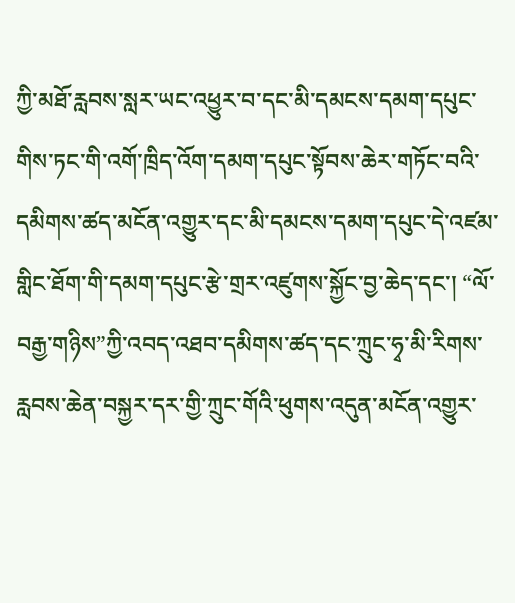ཀྱི་མཐོ་རླབས་སླར་ཡང་འཕྱུར་བ་དང་མི་དམངས་དམག་དཔུང་གིས་ཏང་གི་འགོ་ཁྲིད་འོག་དམག་དཔུང་སྟོབས་ཆེར་གཏོང་བའི་དམིགས་ཚད་མངོན་འགྱུར་དང་མི་དམངས་དམག་དཔུང་དེ་འཛམ་གླིང་ཐོག་གི་དམག་དཔུང་རྩེ་གྲར་འཛུགས་སྐྱོང་བྱ་ཆེད་དང་། “ལོ་བརྒྱ་གཉིས”ཀྱི་འབད་འཐབ་དམིགས་ཚད་དང་ཀྲུང་ཧྭ་མི་རིགས་རླབས་ཆེན་བསྐྱར་དར་གྱི་ཀྲུང་གོའི་ཕུགས་འདུན་མངོན་འགྱུར་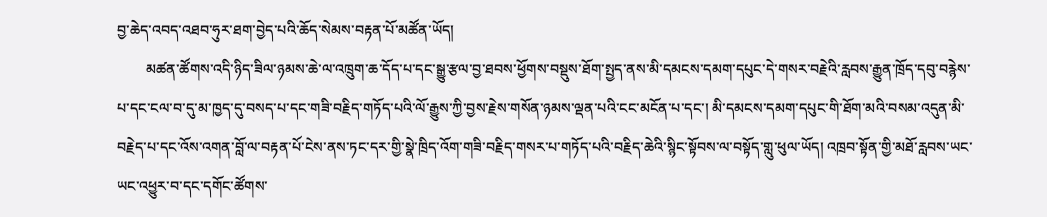བྱ་ཆེད་འབད་འཐབ་ཧུར་ཐག་བྱེད་པའི་ཆོད་སེམས་བརྟན་པོ་མཚོན་ཡོད།
        མཚན་ཚོགས་འདི་ཉིད་ཟིལ་ཉམས་ཆེ་ལ་འཁྲུག་ཆ་དོད་པ་དང་སྒྱུ་རྩལ་བྱ་ཐབས་ཕྱོགས་བསྡུས་ཐོག་སྤྱད་ནས་མི་དམངས་དམག་དཔུང་དེ་གསར་བརྗེའི་རླབས་རྒྱུན་ཁྲོད་དབུ་བརྙེས་པ་དང་ངལ་བ་དུ་མ་ཁྱད་དུ་བསད་པ་དང་གཟི་བརྗིད་གཏོད་པའི་ལོ་རྒྱུས་ཀྱི་བྱས་རྗེས་གསོན་ཉམས་ལྡན་པའི་ངང་མངོན་པ་དང་། མི་དམངས་དམག་དཔུང་གི་ཐོག་མའི་བསམ་འདུན་མི་བརྗེད་པ་དང་འོས་འགན་བློ་ལ་བརྟན་པོ་ངེས་ནས་ཏང་དར་གྱི་སྣེ་ཁྲིད་འོག་གཟི་བརྗིད་གསར་པ་གཏོད་པའི་བརྗིད་ཆེའི་སྙིང་སྟོབས་ལ་བསྟོད་གླུ་ཕུལ་ཡོད། འཁྲབ་སྟོན་གྱི་མཐོ་རླབས་ཡང་ཡང་འཕྱུར་བ་དང་དགོང་ཚོགས་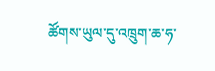ཚོགས་ཡུལ་དུ་འཁྲུག་ཆ་ཧ་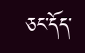ཅང་དོད་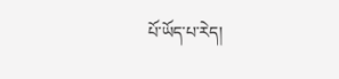པོ་ཡོད་པ་རེད།